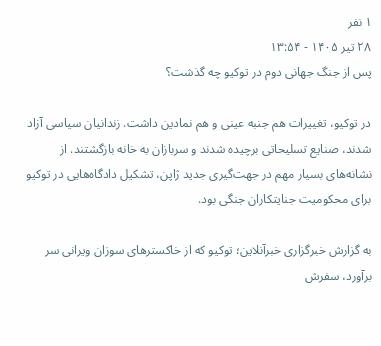۱ نفر
۲۸ تیر ۱۴۰۵ - ۱۳:۵۴
پس از جنگ جهانی دوم در توکیو چه گذشت؟

در توکیو، تغییرات هم جنبه عینی و هم نمادین داشت. زندانیان سیاسی آزاد شدند، صنایع تسلیحاتی برچیده شدند و سربازان به خانه بازگشتند. از نشانه‌های بسیار مهم در جهت‌گیری جدید ژاپن، تشکیل دادگاه‌هایی در توکیو برای محکومیت جنایتکاران جنگی بود.

به گزارش خبرگزاری خبرآنلاین؛ توکیو که از خاکسترهای سوزان ویرانی سر برآورد، سفرش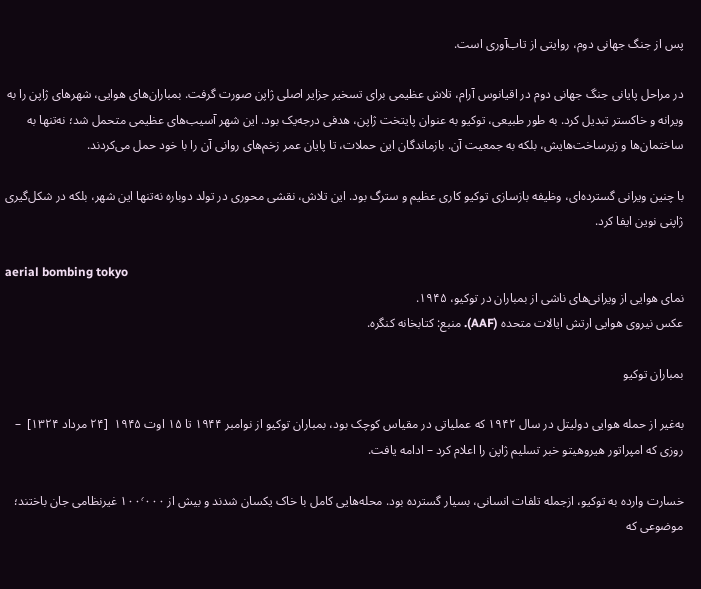پس از جنگ جهانی دوم، روایتی از تاب‌آوری است.

در مراحل پایانی جنگ جهانی دوم در اقیانوس آرام، تلاش عظیمی برای تسخیر جزایر اصلی ژاپن صورت گرفت. بمباران‌های هوایی، شهرهای ژاپن را به ویرانه و خاکستر تبدیل کرد. به‌ طور طبیعی، توکیو به‌ عنوان پایتخت ژاپن، هدفی درجه‌یک بود. این شهر آسیب‌های عظیمی متحمل شد؛ نه‌تنها به ساختمان‌ها و زیرساخت‌هایش، بلکه به جمعیت آن. بازماندگان این حملات، تا پایان عمر زخم‌های روانی آن را با خود حمل می‌کردند.

با چنین ویرانی گسترده‌ای، وظیفه بازسازی توکیو کاری عظیم و سترگ بود. این تلاش، نقشی محوری در تولد دوباره نه‌تنها این شهر، بلکه در شکل‌گیری ژاپنی نوین ایفا کرد.

aerial bombing tokyo
نمای هوایی از ویرانی‌های ناشی از بمباران در توکیو، ۱۹۴۵.
عکس نیروی هوایی ارتش ایالات متحده (AAF). منبع: کتابخانه کنگره.

بمباران توکیو

به‌غیر از حمله هوایی دولیتل در سال ۱۹۴۲ که عملیاتی در مقیاس کوچک بود، بمباران توکیو از نوامبر ۱۹۴۴ تا ۱۵ اوت ۱۹۴۵  [۲۴ مرداد ۱۳۲۴]  – روزی که امپراتور هیروهیتو خبر تسلیم ژاپن را اعلام کرد – ادامه یافت.

خسارت وارده به توکیو، ازجمله تلفات انسانی، بسیار گسترده بود. محله‌هایی کامل با خاک یکسان شدند و بیش از ۱۰۰٬۰۰۰ غیرنظامی جان باختند؛ موضوعی که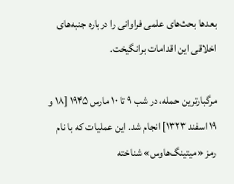بعدها بحث‌های علمی فراوانی را درباره جنبه‌های اخلاقی این اقدامات برانگیخت.

مرگبارترین حمله، در شب ۹ تا ۱۰ مارس ۱۹۴۵ [۱۸ و ۱۹ اسفند ۱۳۲۳] انجام شد. این عملیات که با نام رمز «میتینگ‌هاوس» شناخته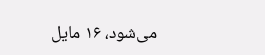می‌شود، ۱۶ مایل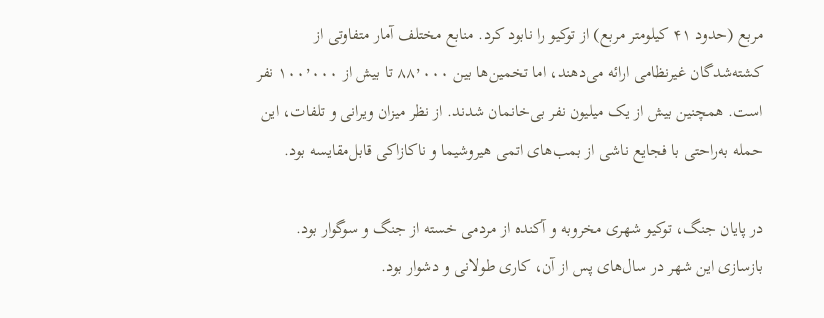مربع (حدود ۴۱ کیلومتر مربع) از توکیو را نابود کرد. منابع مختلف آمار متفاوتی از کشته‌شدگان غیرنظامی ارائه می‌دهند، اما تخمین‌ها بین ۸۸٬۰۰۰ تا بیش از ۱۰۰٬۰۰۰ نفر است. همچنین بیش از یک میلیون نفر بی‌خانمان شدند. از نظر میزان ویرانی و تلفات، این حمله به‌راحتی با فجایع ناشی از بمب‌های اتمی هیروشیما و ناکازاکی قابل‌مقایسه بود.

در پایان جنگ، توکیو شهری مخروبه و آکنده از مردمی خسته از جنگ و سوگوار بود. بازسازی این شهر در سال‌های پس از آن، کاری طولانی و دشوار بود.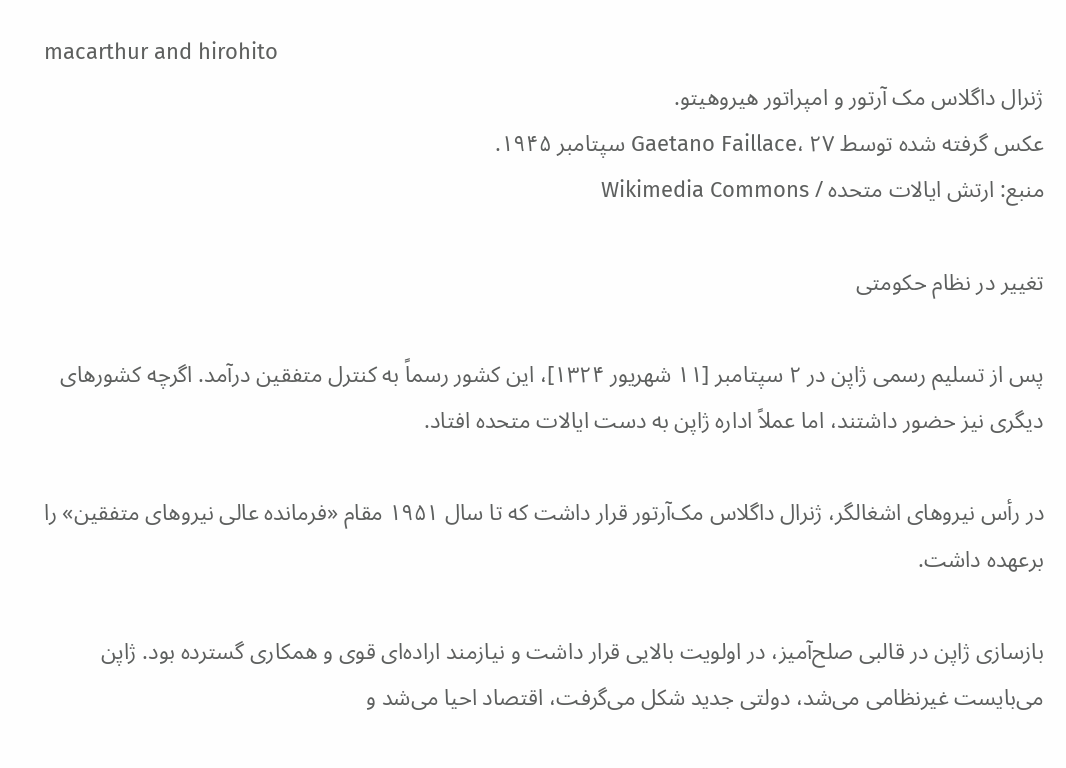macarthur and hirohito
ژنرال داگلاس مک آرتور و امپراتور هیروهیتو.
عکس گرفته شده توسط Gaetano Faillace، ۲۷ سپتامبر ۱۹۴۵.
منبع: ارتش ایالات متحده / Wikimedia Commons

تغییر در نظام حکومتی

پس از تسلیم رسمی ژاپن در ۲ سپتامبر [۱۱ شهریور ۱۳۲۴]، این کشور رسماً به کنترل متفقین درآمد. اگرچه کشورهای دیگری نیز حضور داشتند، اما عملاً اداره ژاپن به دست ایالات متحده افتاد.

در رأس نیروهای اشغالگر، ژنرال داگلاس مک‌آرتور قرار داشت که تا سال ۱۹۵۱ مقام «فرمانده عالی نیروهای متفقین» را برعهده داشت.

بازسازی ژاپن در قالبی صلح‌آمیز، در اولویت بالایی قرار داشت و نیازمند اراده‌ای قوی و همکاری گسترده بود. ژاپن می‌بایست غیرنظامی می‌شد، دولتی جدید شکل می‌گرفت، اقتصاد احیا می‌شد و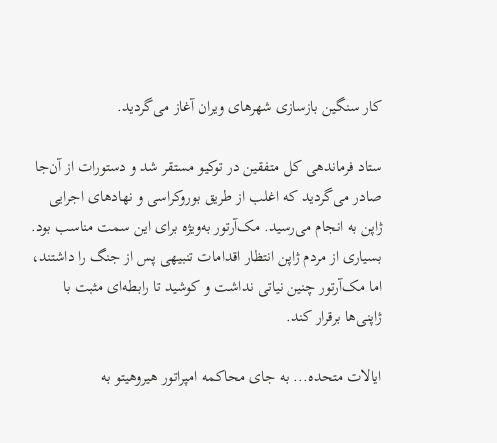کار سنگین بازسازی شهرهای ویران آغاز می‌گردید.

ستاد فرماندهی کل متفقین در توکیو مستقر شد و دستورات از آن‌جا صادر می‌گردید که اغلب از طریق بوروکراسی و نهادهای اجرایی ژاپن به انجام می‌رسید. مک‌آرتور به‌ویژه برای این سمت مناسب بود. بسیاری از مردم ژاپن انتظار اقدامات تنبیهی پس از جنگ را داشتند، اما مک‌آرتور چنین نیاتی نداشت و کوشید تا رابطه‌ای مثبت با ژاپنی‌ها برقرار کند.

ایالات متحده... به‌ جای محاکمه امپراتور هیروهیتو به‌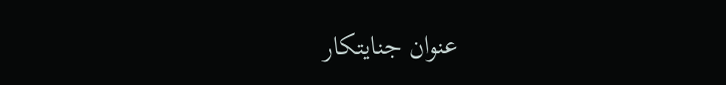عنوان جنایتکار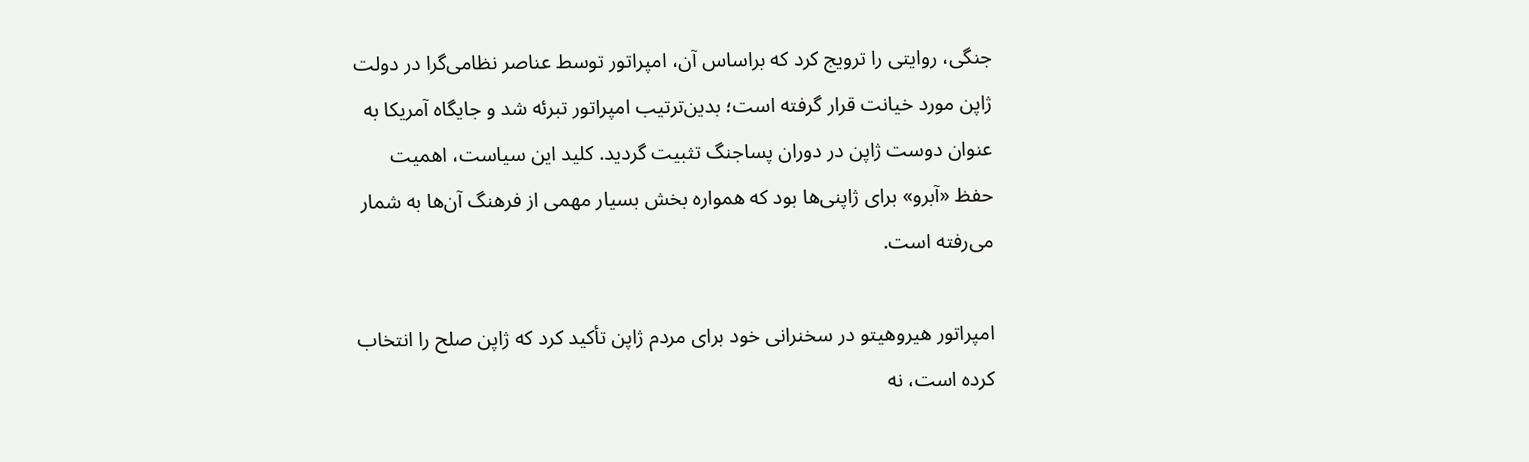جنگی، روایتی را ترویج کرد که براساس آن، امپراتور توسط عناصر نظامی‌گرا در دولت ژاپن مورد خیانت قرار گرفته است؛ بدین‌ترتیب امپراتور تبرئه شد و جایگاه آمریکا به‌ عنوان دوست ژاپن در دوران پساجنگ تثبیت گردید. کلید این سیاست، اهمیت حفظ «آبرو» برای ژاپنی‌ها بود که همواره بخش بسیار مهمی از فرهنگ آن‌ها به شمار می‌رفته است.

امپراتور هیروهیتو در سخنرانی خود برای مردم ژاپن تأکید کرد که ژاپن صلح را انتخاب کرده است، نه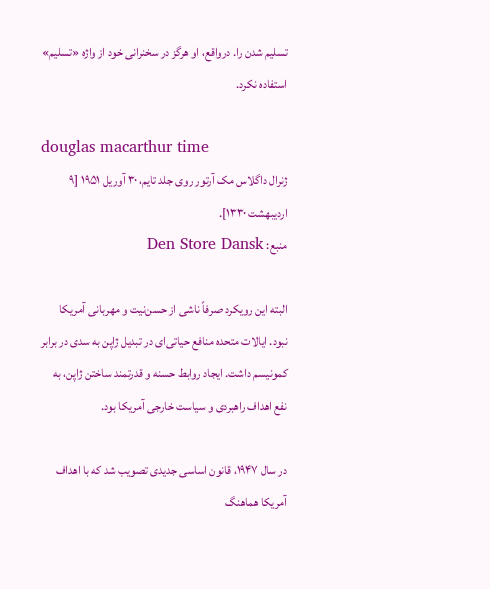تسلیم شدن را. درواقع، او هرگز در سخنرانی خود از واژه «تسلیم» استفاده نکرد.

douglas macarthur time
ژنرال داگلاس مک آرتور روی جلد تایم، ۳۰ آوریل ۱۹۵۱ [۹ اردیبهشت ۱۳۳۰].
منبع: Den Store Dansk

البته این رویکرد صرفاً ناشی از حسن‌نیت و مهربانی آمریکا نبود. ایالات متحده منافع حیاتی‌ای در تبدیل ژاپن به سدی در برابر کمونیسم داشت. ایجاد روابط حسنه و قدرتمند ساختن ژاپن، به نفع اهداف راهبردی و سیاست خارجی آمریکا بود.

در سال ۱۹۴۷، قانون اساسی جدیدی تصویب شد که با اهداف آمریکا هماهنگ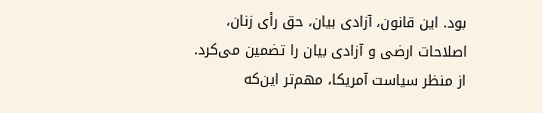بود. این قانون، آزادی بیان، حق رأی زنان، اصلاحات ارضی و آزادی بیان را تضمین می‌کرد. از منظر سیاست آمریکا، مهم‌تر این‌که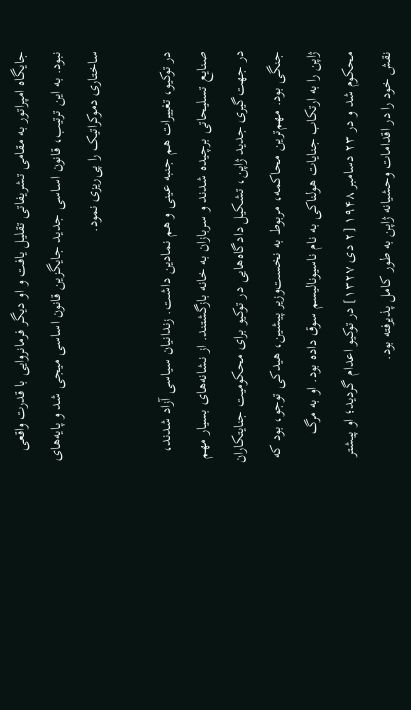جایگاه امپراتور به مقامی تشریفاتی تقلیل یافت و او دیگر فرمانروایی با قدرت واقعی نبود. به این ترتیب، قانون اساسی جدید جایگزین قانون اساسی میجی شد و پایه‌های ساختاری دموکراتیک را پی‌ریزی نمود.

در توکیو، تغییرات هم جنبه عینی و هم نمادین داشت. زندانیان سیاسی آزاد شدند، صنایع تسلیحاتی برچیده شدند و سربازان به خانه بازگشتند. از نشانه‌های بسیار مهم در جهت‌گیری جدید ژاپن، تشکیل دادگاه‌هایی در توکیو برای محکومیت جنایتکاران جنگی بود. مهم‌ترین محاکمه، مربوط به نخست‌وزیر پیشین، هیدکی توجو، بود که ژاپن را به ارتکاب جنایات هولناکی به نام ناسیونالیسم سوق داده بود. او به مرگ محکوم شد و در ۲۳ دسامبر ۱۹۴۸ [۲ دی ۱۳۲۷] در توکیو اعدام گردید؛ او پیشتر نقش خود را در اقدامات وحشیانه ژاپن به‌ طور کامل پذیرفته بود.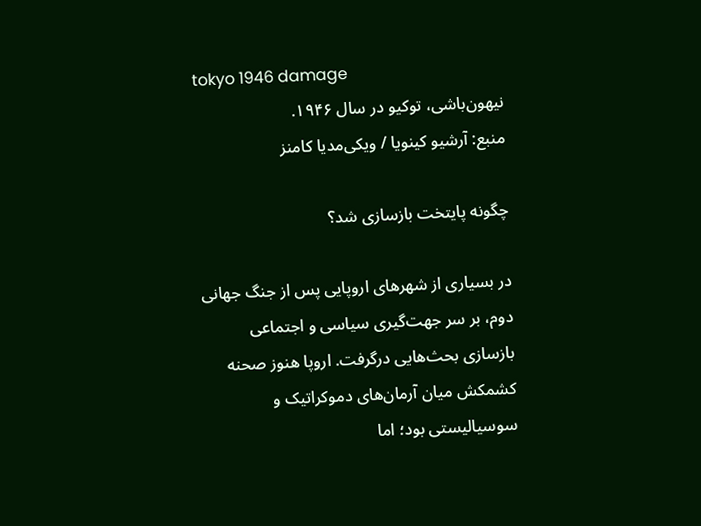tokyo 1946 damage
نیهون‌باشی، توکیو در سال ۱۹۴۶.
منبع: آرشیو کینویا / ویکی‌مدیا کامنز

چگونه پایتخت بازسازی شد؟

در بسیاری از شهرهای اروپایی پس از جنگ جهانی دوم، بر سر جهت‌گیری سیاسی و اجتماعی بازسازی بحث‌هایی درگرفت. اروپا هنوز صحنه کشمکش میان آرمان‌های دموکراتیک و سوسیالیستی بود؛ اما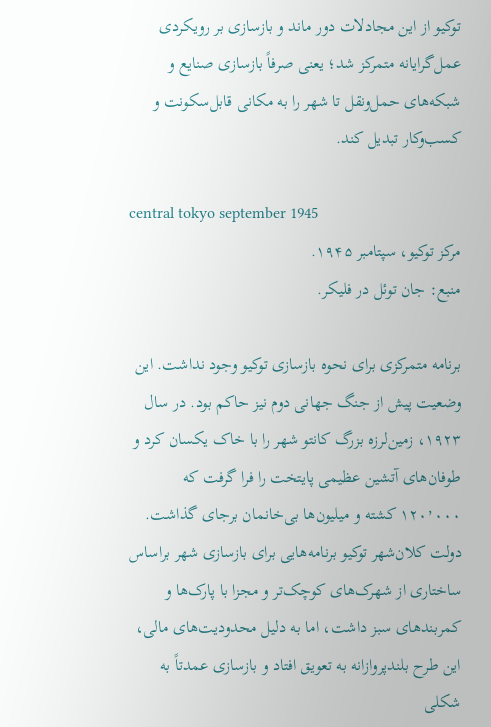توکیو از این مجادلات دور ماند و بازسازی بر رویکردی عمل‌گرایانه متمرکز شد؛ یعنی صرفاً بازسازی صنایع و شبکه‌های حمل‌ونقل تا شهر را به مکانی قابل‌سکونت و کسب‌وکار تبدیل کند.

central tokyo september 1945
مرکز توکیو، سپتامبر ۱۹۴۵.
منبع: جان توئل در فلیکر.

برنامه متمرکزی برای نحوه بازسازی توکیو وجود نداشت. این وضعیت پیش از جنگ جهانی دوم نیز حاکم بود. در سال ۱۹۲۳، زمین‌لرزه بزرگ کانتو شهر را با خاک یکسان کرد و طوفان‌های آتشین عظیمی پایتخت را فرا گرفت که ۱۲۰٬۰۰۰ کشته و میلیون‌ها بی‌خانمان برجای گذاشت. دولت کلان‌شهر توکیو برنامه‌هایی برای بازسازی شهر براساس ساختاری از شهرک‌های کوچک‌تر و مجزا با پارک‌ها و کمربندهای سبز داشت، اما به دلیل محدودیت‌های مالی، این طرح بلندپروازانه به تعویق افتاد و بازسازی عمدتاً به شکلی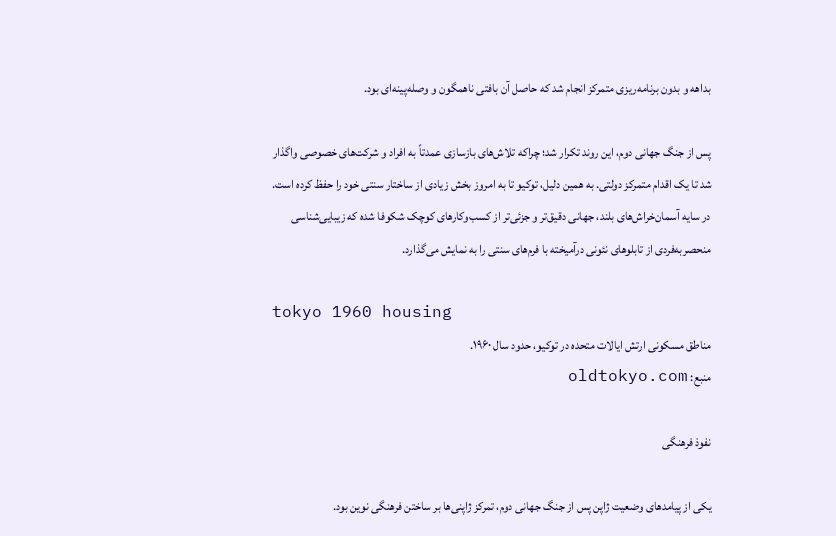بداهه و بدون برنامه‌ریزی متمرکز انجام شد که حاصل آن بافتی ناهمگون و وصله‌پینه‌ای بود.

پس از جنگ جهانی دوم، این روند تکرار شد؛ چراکه تلاش‌های بازسازی عمدتاً به افراد و شرکت‌های خصوصی واگذار شد تا یک اقدام متمرکز دولتی. به همین دلیل، توکیو تا به امروز بخش زیادی از ساختار سنتی خود را حفظ کرده است. در سایه آسمان‌خراش‌های بلند، جهانی دقیق‌تر و جزئی‌تر از کسب‌وکارهای کوچک شکوفا شده که زیبایی‌شناسی منحصربه‌فردی از تابلوهای نئونی درآمیخته با فرم‌های سنتی را به نمایش می‌گذارد.

tokyo 1960 housing
مناطق مسکونی ارتش ایالات متحده در توکیو، حدود سال ۱۹۶۰.
منبع: oldtokyo.com

نفوذ فرهنگی

یکی از پیامدهای وضعیت ژاپن پس از جنگ جهانی دوم، تمرکز ژاپنی‌ها بر ساختن فرهنگی نوین بود.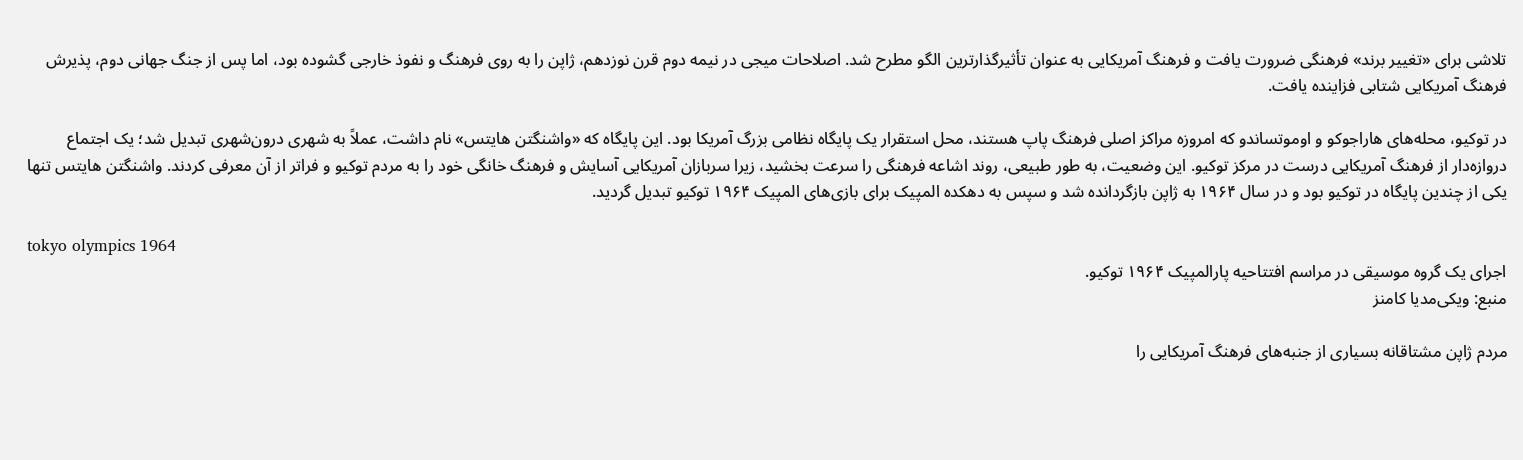تلاشی برای «تغییر برند» فرهنگی ضرورت یافت و فرهنگ آمریکایی به‌ عنوان تأثیرگذارترین الگو مطرح شد. اصلاحات میجی در نیمه دوم قرن نوزدهم، ژاپن را به روی فرهنگ و نفوذ خارجی گشوده بود، اما پس از جنگ جهانی دوم، پذیرش فرهنگ آمریکایی شتابی فزاینده یافت.

در توکیو، محله‌های هاراجوکو و اوموتساندو که امروزه مراکز اصلی فرهنگ پاپ هستند، محل استقرار یک پایگاه نظامی بزرگ آمریکا بود. این پایگاه که «واشنگتن هایتس» نام داشت، عملاً به شهری درون‌شهری تبدیل شد؛ یک اجتماع دروازه‌دار از فرهنگ آمریکایی درست در مرکز توکیو. این وضعیت، به‌ طور طبیعی، روند اشاعه فرهنگی را سرعت بخشید، زیرا سربازان آمریکایی آسایش و فرهنگ خانگی خود را به مردم توکیو و فراتر از آن معرفی کردند. واشنگتن هایتس تنها یکی از چندین پایگاه در توکیو بود و در سال ۱۹۶۴ به ژاپن بازگردانده شد و سپس به دهکده المپیک برای بازی‌های المپیک ۱۹۶۴ توکیو تبدیل گردید.

tokyo olympics 1964
اجرای یک گروه موسیقی در مراسم افتتاحیه پارالمپیک ۱۹۶۴ توکیو.
منبع: ویکی‌مدیا کامنز

مردم ژاپن مشتاقانه بسیاری از جنبه‌های فرهنگ آمریکایی را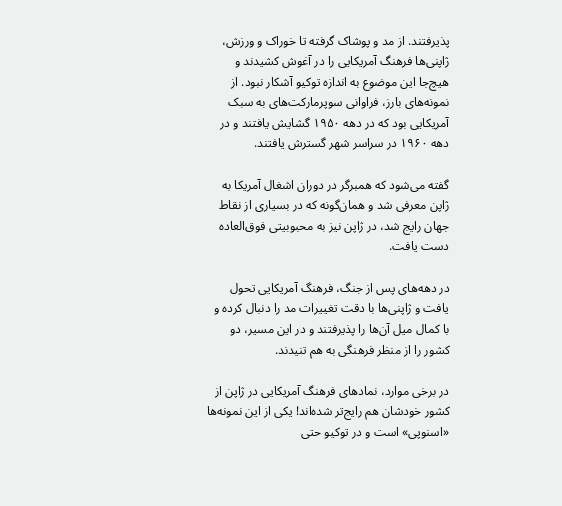پذیرفتند. از مد و پوشاک گرفته تا خوراک و ورزش، ژاپنی‌ها فرهنگ آمریکایی را در آغوش کشیدند و هیچ‌جا این موضوع به اندازه توکیو آشکار نبود. از نمونه‌های بارز، فراوانی سوپرمارکت‌های به‌ سبک آمریکایی بود که در دهه ۱۹۵۰ گشایش یافتند و در دهه ۱۹۶۰ در سراسر شهر گسترش یافتند.

گفته می‌شود که همبرگر در دوران اشغال آمریکا به ژاپن معرفی شد و همان‌گونه که در بسیاری از نقاط جهان رایج شد، در ژاپن نیز به محبوبیتی فوق‌العاده دست یافت.

در دهه‌های پس از جنگ، فرهنگ آمریکایی تحول یافت و ژاپنی‌ها با دقت تغییرات مد را دنبال کرده و با کمال میل آن‌ها را پذیرفتند و در این مسیر، دو کشور را از منظر فرهنگی به هم تنیدند.

در برخی موارد، نمادهای فرهنگ آمریکایی در ژاپن از کشور خودشان هم رایج‌تر شده‌اند! یکی از این نمونه‌ها «اسنوپی» است و در توکیو حتی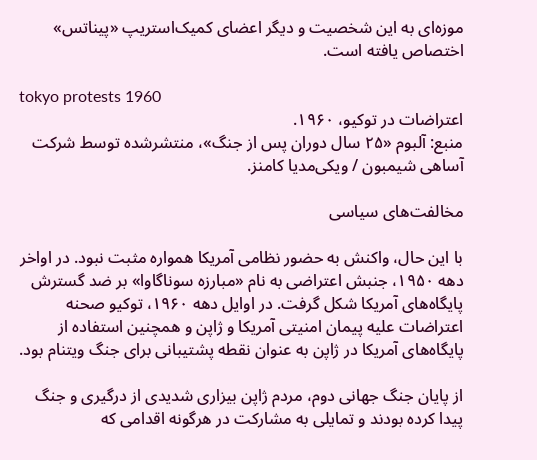موزه‌ای به این شخصیت و دیگر اعضای کمیک‌استریپ «پیناتس» اختصاص یافته است.

tokyo protests 1960
اعتراضات در توکیو، ۱۹۶۰.
منبع: آلبوم «۲۵ سال دوران پس از جنگ»، منتشرشده توسط شرکت آساهی شیمبون / ویکی‌مدیا کامنز.

مخالفت‌های سیاسی

با این حال، واکنش به حضور نظامی آمریکا همواره مثبت نبود. در اواخر دهه ۱۹۵۰، جنبش اعتراضی به نام «مبارزه سوناگاوا» بر ضد گسترش پایگاه‌های آمریکا شکل گرفت. در اوایل دهه ۱۹۶۰، توکیو صحنه اعتراضات علیه پیمان امنیتی آمریکا و ژاپن و همچنین استفاده از پایگاه‌های آمریکا در ژاپن به‌ عنوان نقطه پشتیبانی برای جنگ ویتنام بود.

از پایان جنگ جهانی دوم، مردم ژاپن بیزاری شدیدی از درگیری و جنگ پیدا کرده بودند و تمایلی به مشارکت در هرگونه اقدامی که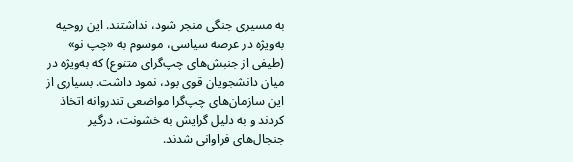به مسیری جنگی منجر شود، نداشتند. این روحیه به‌ویژه در عرصه سیاسی، موسوم به «چپ نو» (طیفی از جنبش‌های چپ‌گرای متنوع) که به‌ویژه در میان دانشجویان قوی بود، نمود داشت. بسیاری از این سازمان‌های چپ‌گرا مواضعی تندروانه اتخاذ کردند و به دلیل گرایش به خشونت، درگیر جنجال‌های فراوانی شدند.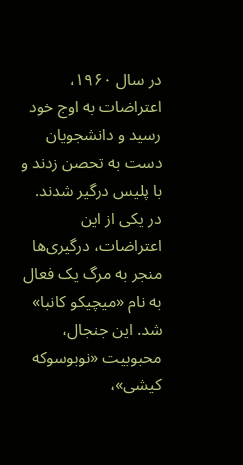در سال ۱۹۶۰، اعتراضات به اوج خود رسید و دانشجویان دست به تحصن زدند و با پلیس درگیر شدند. در یکی از این اعتراضات، درگیری‌ها منجر به مرگ یک فعال به نام «میچیکو کانبا» شد. این جنجال، محبوبیت «نوبوسوکه کیشی»،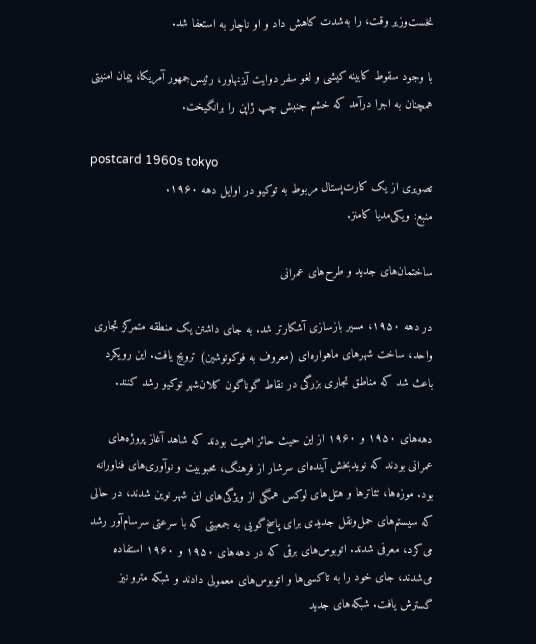نخست‌وزیر وقت، را به‌شدت کاهش داد و او ناچار به استعفا شد.

با وجود سقوط کابینه کیشی و لغو سفر دوایت آیزنهاور، رئیس‌جمهور آمریکا، پیمان امنیتی همچنان به اجرا درآمد که خشم جنبش چپ ژاپن را برانگیخت.

postcard 1960s tokyo
تصویری از یک کارت‌پستال مربوط به توکیو در اوایل دهه ۱۹۶۰.
منبع: ویکی‌مدیا کامنز.

ساختمان‌های جدید و طرح‌های عمرانی

در دهه ۱۹۵۰، مسیر بازسازی آشکارتر شد. به‌ جای داشتن یک منطقه متمرکز تجاری واحد، ساخت شهرهای ماهواره‌ای (معروف به فوکوتوشین) ترویج یافت. این رویکرد باعث شد که مناطق تجاری بزرگی در نقاط گوناگون کلان‌شهر توکیو رشد کنند.

دهه‌های ۱۹۵۰ و ۱۹۶۰ از این حیث حائز اهمیت بودند که شاهد آغاز پروژه‌های عمرانی بودند که نویدبخش آینده‌ای سرشار از فرهنگ، محبوبیت و نوآوری‌های فناورانه بود. موزه‌ها، تئاترها و هتل‌های لوکس همگی از ویژگی‌های این شهر نوین شدند، در حالی که سیستم‌های حمل‌ونقل جدیدی برای پاسخ‌گویی به جمعیتی که با سرعتی سرسام‌آور رشد می‌کرد، معرفی شدند. اتوبوس‌های برقی که در دهه‌های ۱۹۵۰ و ۱۹۶۰ استفاده می‌شدند، جای خود را به تاکسی‌ها و اتوبوس‌های معمولی دادند و شبکه مترو نیز گسترش یافت. شبکه‌های جدید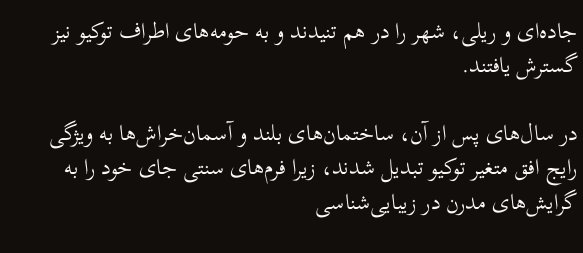جاده‌ای و ریلی، شهر را در هم تنیدند و به حومه‌های اطراف توکیو نیز گسترش یافتند.

در سال‌های پس از آن، ساختمان‌های بلند و آسمان‌خراش‌ها به ویژگی رایج افق متغیر توکیو تبدیل شدند، زیرا فرم‌های سنتی جای خود را به گرایش‌های مدرن در زیبایی‌شناسی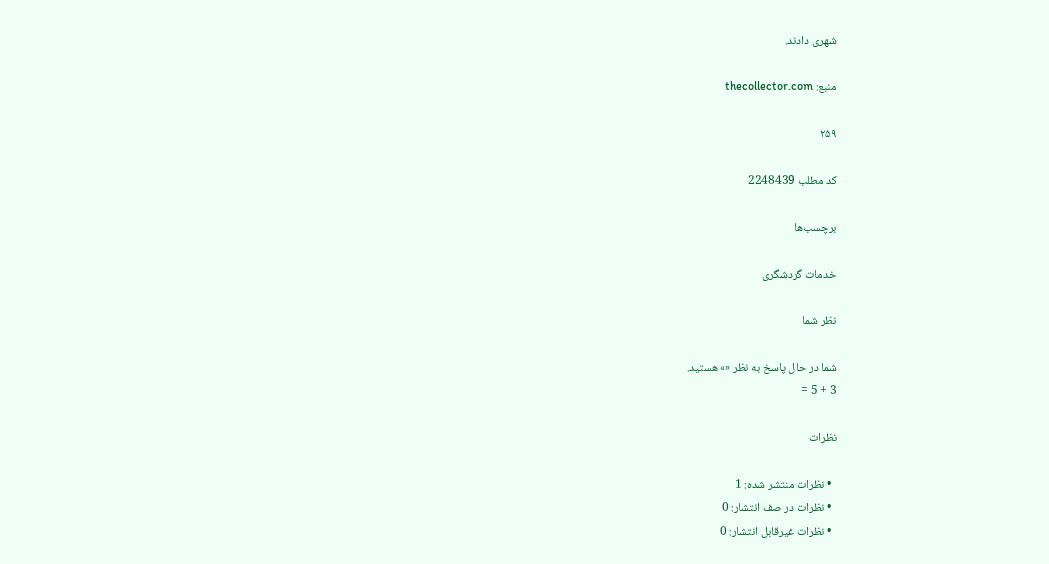شهری دادند.

منبع: thecollector.com

۲۵۹

کد مطلب 2248439

برچسب‌ها

خدمات گردشگری

نظر شما

شما در حال پاسخ به نظر «» هستید.
3 + 5 =

نظرات

  • نظرات منتشر شده: 1
  • نظرات در صف انتشار: 0
  • نظرات غیرقابل انتشار: 0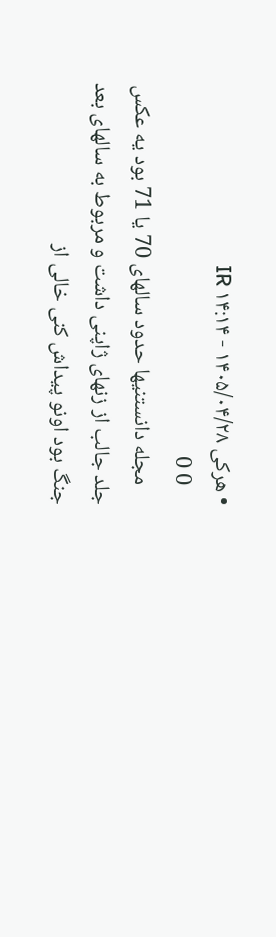• هرکی IR ۱۴:۱۴ - ۱۴۰۵/۰۴/۲۸
    0 0
    مجله دانستنیها حدود سالهای 70 یا 71 بود یه عکس جلد جالب از زنهای ژاپنی داشت و مربوط به سالهای بعد جنگ بود اونو پیداش کنی خالی از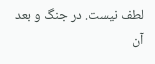لطف نیست. در جنگ و بعد آن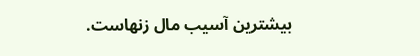بیشترین آسیب مال زنهاست.